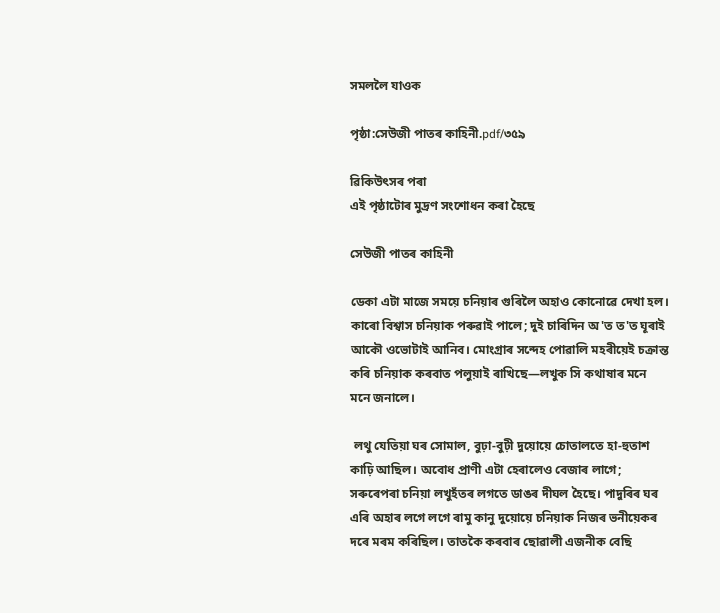সমললৈ যাওক

পৃষ্ঠা:সেউজী পাতৰ কাহিনী.pdf/৩৫৯

ৱিকিউৎসৰ পৰা
এই পৃষ্ঠাটোৰ মুদ্ৰণ সংশোধন কৰা হৈছে

সেউজী পাতৰ কাহিনী

ডেকা এটা মাজে সময়ে চনিয়াৰ গুৰিলৈ অহাও কোনোৱে দেখা হল। কাৰো বিশ্বাস চনিয়াক পৰুৱাই পালে; দুই চাৰিদিন অ'ত ত'ত ঘূৰাই আকৌ ওভোটাই আনিব। মোংগ্ৰাৰ সন্দেহ পোৱালি মহৰীয়েই চক্ৰান্ত কৰি চনিয়াক কৰবাত পলুয়াই ৰাখিছে—লখুক সি কথাষাৰ মনে মনে জনালে।

 লথু যেতিয়া ঘৰ সোমাল, বুঢ়া-বুঢ়ী দুয়োয়ে চোতালতে হা-হুতাশ কাঢ়ি আছিল। অবোধ প্ৰাণী এটা হেৰালেও বেজাৰ লাগে; সৰুৰেপৰা চনিয়া লখুহঁতৰ লগতে ডাঙৰ দীঘল হৈছে। পাদুৰিৰ ঘৰ এৰি অহাৰ লগে লগে ৰামু কানু দুয়োয়ে চনিয়াক নিজৰ ভনীয়েকৰ দৰে মৰম কৰিছিল। তাতকৈ কৰবাৰ ছোৱালী এজনীক বেছি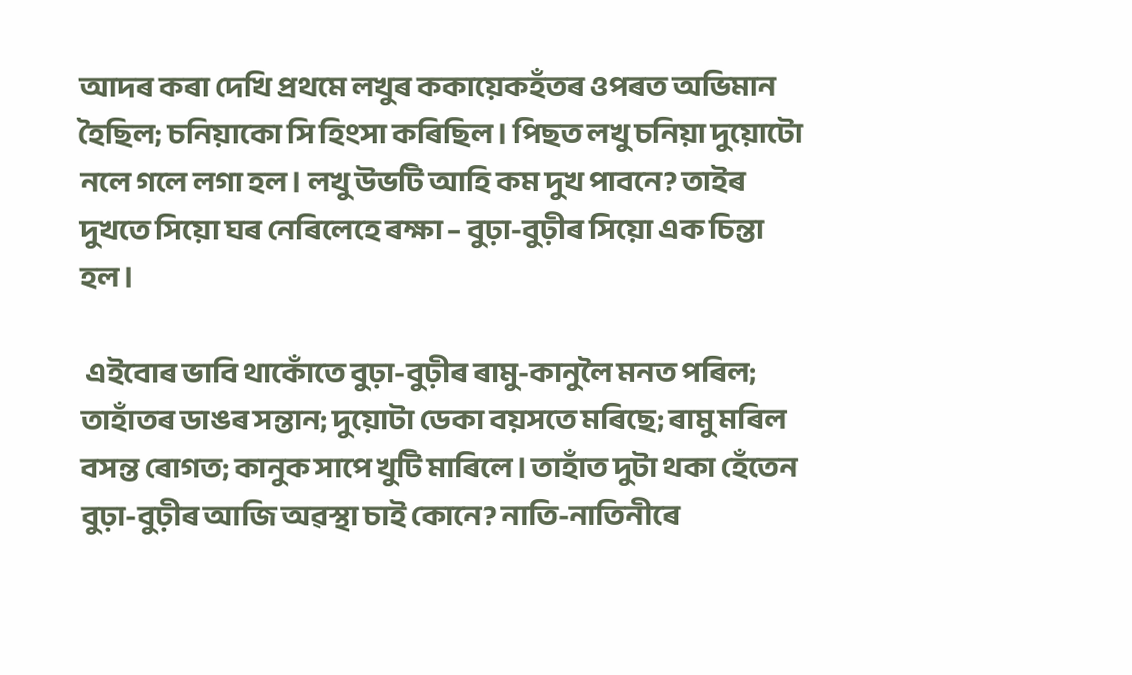আদৰ কৰা দেখি প্ৰথমে লখুৰ ককায়েকহঁতৰ ওপৰত অভিমান হৈছিল; চনিয়াকো সি হিংসা কৰিছিল। পিছত লখু চনিয়া দুয়োটো নলে গলে লগা হল। লখু উভটি আহি কম দুখ পাবনে? তাইৰ দুখতে সিয়ো ঘৰ নেৰিলেহে ৰক্ষা – বুঢ়া-বুঢ়ীৰ সিয়ো এক চিন্তা হল।

 এইবোৰ ভাবি থাকোঁতে বুঢ়া-বুঢ়ীৰ ৰামু-কানুলৈ মনত পৰিল; তাহাঁতৰ ডাঙৰ সন্তান; দুয়োটা ডেকা বয়সতে মৰিছে; ৰামু মৰিল বসন্ত ৰোগত; কানুক সাপে খুটি মাৰিলে। তাহাঁত দুটা থকা হেঁতেন বুঢ়া-বুঢ়ীৰ আজি অৱস্থা চাই কোনে? নাতি-নাতিনীৰে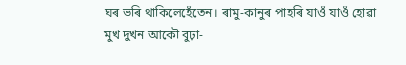ঘৰ ভৰি থাকিলেহেঁতেন। ৰামু-কানুৰ পাহৰি যাওঁ যাওঁ হোৱা মুখ দুখন আকৌ বুঢ়া-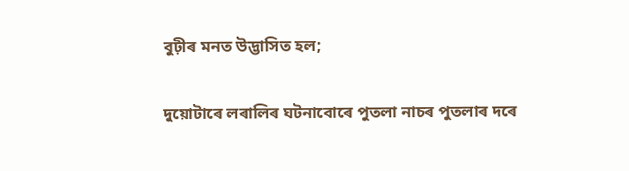বুঢ়ীৰ মনত উদ্ভাসিত হল;

দুয়োটাৰে লৰালিৰ ঘটনাবোৰে পুতলা নাচৰ পুতলাৰ দৰে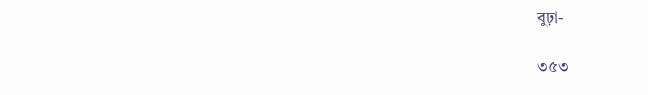বুঢ়া-

৩৫৩